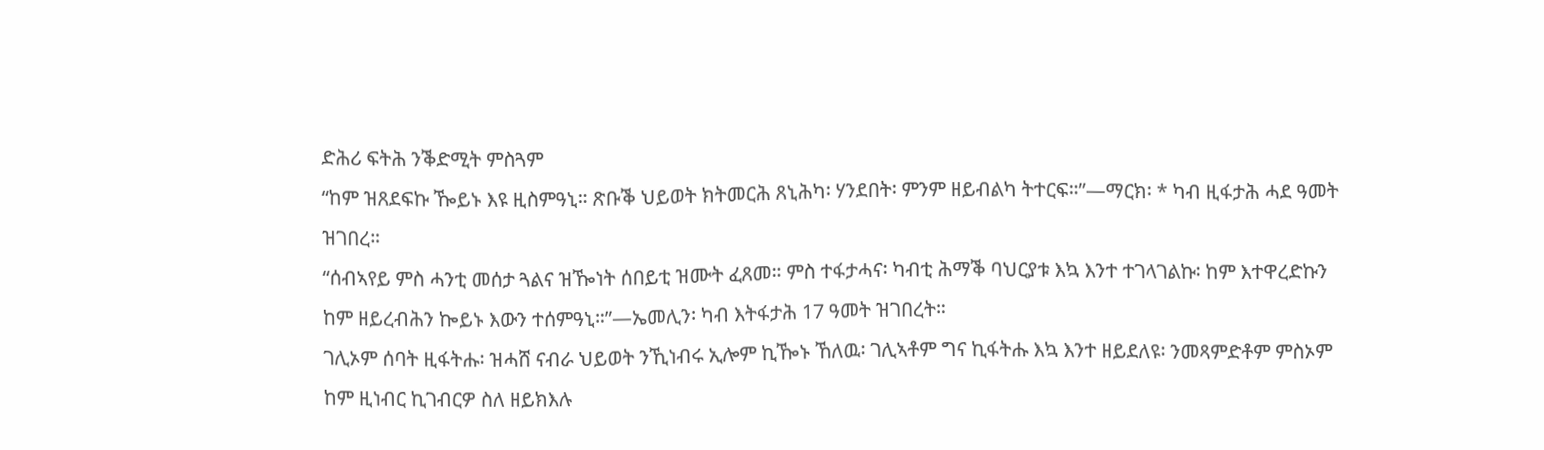ድሕሪ ፍትሕ ንቕድሚት ምስጓም
“ከም ዝጸደፍኩ ዀይኑ እዩ ዚስምዓኒ። ጽቡቕ ህይወት ክትመርሕ ጸኒሕካ፡ ሃንደበት፡ ምንም ዘይብልካ ትተርፍ።”—ማርክ፡ * ካብ ዚፋታሕ ሓደ ዓመት ዝገበረ።
“ሰብኣየይ ምስ ሓንቲ መሰታ ጓልና ዝዀነት ሰበይቲ ዝሙት ፈጸመ። ምስ ተፋታሓና፡ ካብቲ ሕማቕ ባህርያቱ እኳ እንተ ተገላገልኩ፡ ከም እተዋረድኩን ከም ዘይረብሕን ኰይኑ እውን ተሰምዓኒ።”—ኤመሊን፡ ካብ እትፋታሕ 17 ዓመት ዝገበረት።
ገሊኦም ሰባት ዚፋትሑ፡ ዝሓሸ ናብራ ህይወት ንኺነብሩ ኢሎም ኪዀኑ ኸለዉ፡ ገሊኣቶም ግና ኪፋትሑ እኳ እንተ ዘይደለዩ፡ ንመጻምድቶም ምስኦም ከም ዚነብር ኪገብርዎ ስለ ዘይክእሉ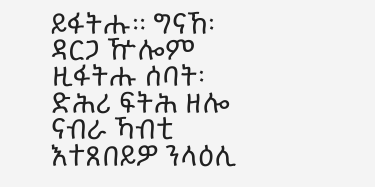ይፋትሑ። ግናኸ፡ ዳርጋ ዅሎም ዚፋትሑ ሰባት፡ ድሕሪ ፍትሕ ዘሎ ናብራ ኻብቲ እተጸበይዎ ንላዕሊ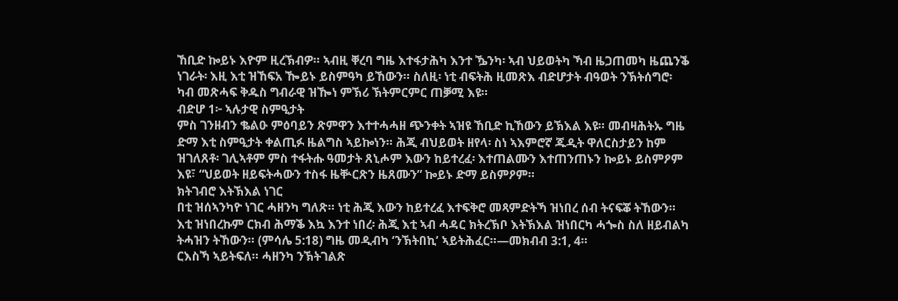ኸቢድ ኰይኑ እዮም ዚረኽብዎ። ኣብዚ ቐረባ ግዜ እተፋታሕካ እንተ ዄንካ፡ ኣብ ህይወትካ ኻብ ዜጋጠመካ ዜጨንቕ ነገራት፡ እዚ እቲ ዝኸፍአ ዀይኑ ይስምዓካ ይኸውን። ስለዚ፡ ነቲ ብፍትሕ ዚመጽእ ብድሆታት ብዓወት ንኽትሰግሮ፡ ካብ መጽሓፍ ቅዱስ ግብራዊ ዝዀነ ምኽሪ ኽትምርምር ጠቓሚ እዩ።
ብድሆ 1፦ ኣሉታዊ ስምዒታት
ምስ ገንዘብን ቈልዑ ምዕባይን ጽምዋን እተተሓሓዘ ጭንቀት ኣዝዩ ኸቢድ ኪኸውን ይኽእል እዩ። መብዛሕትኡ ግዜ ድማ እቲ ስምዒታት ቀልጢፉ ዜልግስ ኣይኰነን። ሕጂ ብህይወት ዘየላ፡ ስነ ኣእምሮኛ ጁዲት ዋለርስታይን ከም ዝገለጸቶ፡ ገሊኣቶም ምስ ተፋትሑ ዓመታት ጸኒሖም እውን ከይተረፈ፡ እተጠልሙን እተጠንጠኑን ኰይኑ ይስምዖም እዩ፣ “ህይወት ዘይፍትሓውን ተስፋ ዜቝርጽን ዜጸሙን” ኰይኑ ድማ ይስምዖም።
ክትገብሮ እትኽእል ነገር
በቲ ዝሰኣንካዮ ነገር ሓዘንካ ግለጽ። ነቲ ሕጂ እውን ከይተረፈ እተፍቅሮ መጻምድትኻ ዝነበረ ሰብ ትናፍቖ ትኸውን። እቲ ዝነበረኩም ርክብ ሕማቕ እኳ እንተ ነበረ፡ ሕጂ እቲ ኣብ ሓዳር ክትረኽቦ እትኽእል ዝነበርካ ሓጐስ ስለ ዘይብልካ ትሓዝን ትኸውን። (ምሳሌ 5:18) ግዜ መዲብካ ‘ንኽትበኪ’ ኣይትሕፈር።—መክብብ 3:1, 4።
ርእስኻ ኣይትፍለ። ሓዘንካ ንኽትገልጽ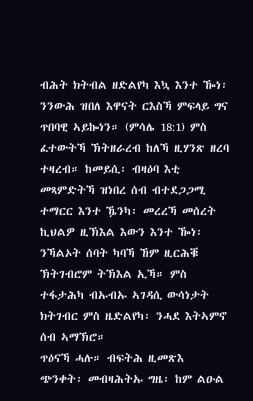ብሕት ክትብል ዘድልየካ እኳ እንተ ዀነ፡ ንንውሕ ዝበለ እዋናት ርእስኻ ምፍላይ ግና ጥበባዊ ኣይኰነን። (ምሳሌ 18:1) ምስ ፈተውትኻ ኽትዘራረብ ከለኻ ዚሃንጽ ዘረባ ተዛረብ። ከመይሲ፡ ብዛዕባ እቲ መጻምድትኻ ዝነበረ ሰብ ብተደጋጋሚ ተማርር እንተ ዄንካ፡ መረረኻ መሰረት ኪህልዎ ዚኽእል እውን እንተ ዀነ፡ ንኻልኦት ሰባት ካባኻ ኸም ዚርሕቑ ኽትገብሮም ትኽእል ኢኻ። ምስ ተፋታሕካ ብኡብኡ ኣገዳሲ ውሳነታት ክትገብር ምስ ዜድልየካ፡ ንሓደ እትኣምኖ ሰብ ኣማኽሮ።
ጥዕናኻ ሓሉ። ብፍትሕ ዚመጽእ ጭንቀት፡ መብዛሕትኡ ግዜ፡ ከም ልዑል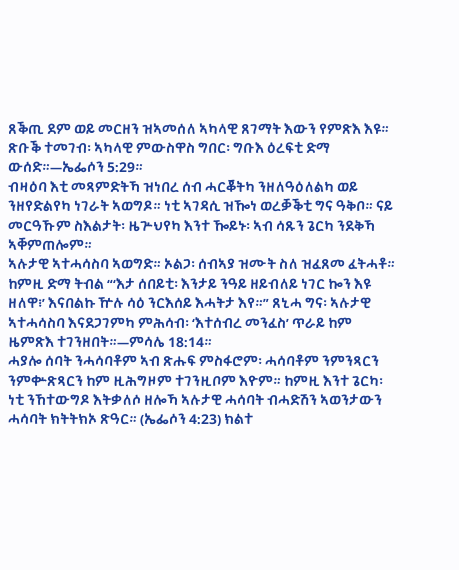ጸቕጢ ደም ወይ መርዘን ዝኣመሰለ ኣካላዊ ጸገማት እውን የምጽእ እዩ። ጽቡቕ ተመገብ፡ ኣካላዊ ምውስዋስ ግበር፡ ግቡእ ዕረፍቲ ድማ ውሰድ።—ኤፌሶን 5:29።
ብዛዕባ እቲ መጻምድትኻ ዝነበረ ሰብ ሓርቖትካ ንዘለዓዕለልካ ወይ ንዘየድልየካ ነገራት ኣወግዶ። ነቲ ኣገዳሲ ዝዀነ ወረቓቕቲ ግና ዓቅቦ። ናይ መርዓኹም ስእልታት፡ ዜጕህየካ እንተ ዀይኑ፡ ኣብ ሳጹን ጌርካ ንደቅኻ ኣቐምጠሎም።
ኣሉታዊ ኣተሓሳስባ ኣወግድ። ኦልጋ፡ ሰብኣያ ዝሙት ስለ ዝፈጸመ ፈትሓቶ። ከምዚ ድማ ትብል “‘እታ ሰበይቲ፡ እንታይ ንዓይ ዘይብለይ ነገር ኰን እዩ ዘለዋ፧’ እናበልኩ ዅሉ ሳዕ ንርእሰይ እሓትታ እየ።” ጸኒሓ ግና፡ ኣሉታዊ ኣተሓሳስባ እናደጋገምካ ምሕሳብ፡ ‘እተሰብረ መንፈስ’ ጥራይ ከም ዜምጽእ ተገንዘበት።—ምሳሌ 18:14።
ሓያሎ ሰባት ንሓሳባቶም ኣብ ጽሑፍ ምስፋሮም፡ ሓሳባቶም ንምንጻርን ንምቍጽጻርን ከም ዚሕግዞም ተገንዚቦም እዮም። ከምዚ እንተ ጌርካ፡ ነቲ ንኸተውግዶ እትቃለሶ ዘሎኻ ኣሉታዊ ሓሳባት ብሓድሽን ኣወንታውን ሓሳባት ክትትክኦ ጽዓር። (ኤፌሶን 4:23) ክልተ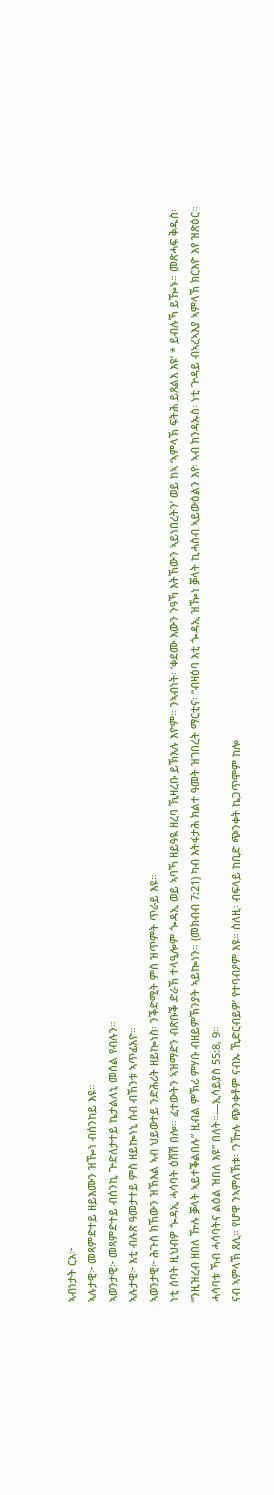ኣብነታት ርአ፦
ኣሉታዊ፦ መጻምድተይ ዘይእሙን ዝዀነ ብሰንከይ እዩ።
ኣወንታዊ፦ መጻምድተይ ብሰንኪ ጕድለታተይ ኬታልለኒ መሰል የብሉን።
ኣሉታዊ፦ እቲ ብሉጽ ዓመታተይ ምስ ዘይኰነኒ ሰብ ብኸንቱ ኣጥፊአዮ።
ኣወንታዊ፦ ሕጉስ ክኸውን ዝኽእል ኣብ ህይወተይ ንድሕሪት ዘይኰነስ፡ ንቕድሚት ምስ ዝጥምት ጥራይ እዩ።
ነቲ ሰባት ዚህብዎ ጐዳኢ ሓሳባት ዕሽሽ በሎ። ፈተውትን ኣዝማድን ብጽቡቕ ድራኸ ተላዒሎም ጐዳኢ ወይ ኣባኻ ዘይዓዪ ዘረባ ኺዛረቡ ይኽእሉ እዮም። ንኣብነት፡ ‘ቀደሙ እውን ንዓኻ እትኸውን ኣይነበረትን’ ወይ ከኣ ‘ኣምላኽ ፍትሕ ይጸልእ እዩ’ * ይብሉኻ ይዀኑ። መጽሓፍ ቅዱስ፡ “ንዚዝረብ ዘበለ ዅሉ ቓላት ኣይተቕልበሉ” ዚብል ምኽሪ ምሃቡ ብዘይምኽንያት ኣይኰነን። (መክብብ 7:21) ካብ እትፋታሕ ክልተ ዓመት ዝገበረት ማርቲና፡ “ብዛዕባ እቲ ጐዳኢ ዝዀነ ቓላት ኪሓስብ ኣይውዕልን እየ፡ ኣብ ክንዳኡስ፡ ነቲ ጕዳይ ብኣረኣእያ ኣምላኽ ክርእዮ እየ ዝጽዕር። ሓሳባቱ ኻብ ሓሳባትና ልዕል ዝበለ እዩ” በለት።—ኢሳይያስ 55:8, 9።
ናብ ኣምላኽ ጸሊ። የሆዋ ንኣምለኽቱ፡ ‘ንዅሉ ጭንቀቶም ናብኡ ኺድርብይዎ’ የተባብዖም እዩ። ስለዚ፡ ብፍላይ ከቢድ ጭንቀት ኬጋጥሞም ከሎ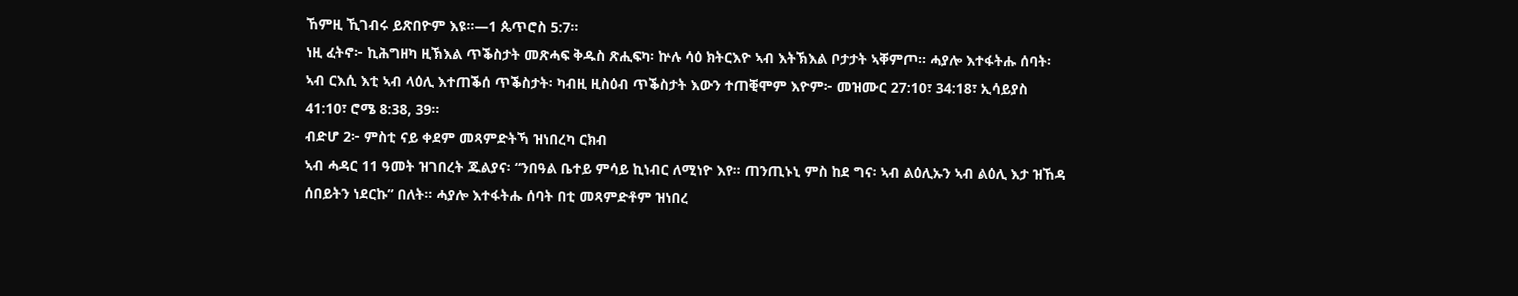ኸምዚ ኺገብሩ ይጽበዮም እዩ።—1 ጴጥሮስ 5:7።
ነዚ ፈትኖ፦ ኪሕግዘካ ዚኽእል ጥቕስታት መጽሓፍ ቅዱስ ጽሒፍካ፡ ኵሉ ሳዕ ክትርእዮ ኣብ እትኽእል ቦታታት ኣቐምጦ። ሓያሎ እተፋትሑ ሰባት፡ ኣብ ርእሲ እቲ ኣብ ላዕሊ እተጠቕሰ ጥቕስታት፡ ካብዚ ዚስዕብ ጥቕስታት እውን ተጠቒሞም እዮም፦ መዝሙር 27:10፣ 34:18፣ ኢሳይያስ 41:10፣ ሮሜ 8:38, 39።
ብድሆ 2፦ ምስቲ ናይ ቀደም መጻምድትኻ ዝነበረካ ርክብ
ኣብ ሓዳር 11 ዓመት ዝገበረት ጁልያና፡ “ንበዓል ቤተይ ምሳይ ኪነብር ለሚነዮ እየ። ጠንጢኑኒ ምስ ከደ ግና፡ ኣብ ልዕሊኡን ኣብ ልዕሊ እታ ዝኸዳ ሰበይትን ነደርኩ” በለት። ሓያሎ እተፋትሑ ሰባት በቲ መጻምድቶም ዝነበረ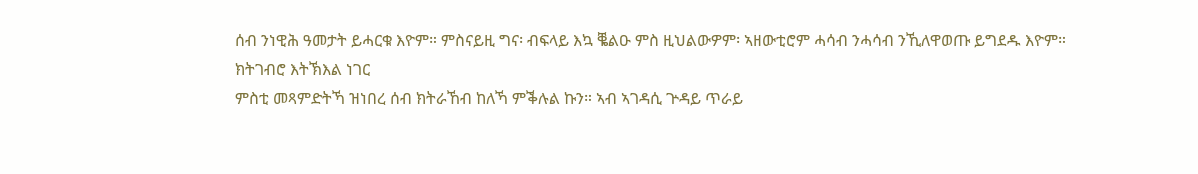ሰብ ንነዊሕ ዓመታት ይሓርቁ እዮም። ምስናይዚ ግና፡ ብፍላይ እኳ ቘልዑ ምስ ዚህልውዎም፡ ኣዘውቲሮም ሓሳብ ንሓሳብ ንኺለዋወጡ ይግደዱ እዮም።
ክትገብሮ እትኽእል ነገር
ምስቲ መጻምድትኻ ዝነበረ ሰብ ክትራኸብ ከለኻ ምቕሉል ኩን። ኣብ ኣገዳሲ ጕዳይ ጥራይ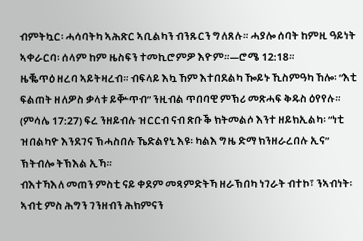ብምትኳር፡ ሓሳባትካ ኣሕጽር ኣቢልካን ብንጹርን ግለጸሉ። ሓያሎ ሰባት ከምዚ ዓይነት ኣቀራርባ፡ ሰላም ከም ዜስፍን ተመኪሮምዎ እዮም።—ሮሜ 12:18።
ዜቘጥዕ ዘረባ ኣይትዛረብ። ብፍላይ እኳ ኸም እተበደልካ ዀይኑ ኺስምዓካ ኸሎ፡ “እቲ ፍልጠት ዘለዎስ ቃላቱ ይቝጥብ” ንዚብል ጥበባዊ ምኽሪ መጽሓፍ ቅዱስ ዕየየሉ። (ምሳሌ 17:27) ፍረ ንዘይብሉ ዝርርብ ናብ ጽቡቕ ክትመልሶ እንተ ዘይክኢልካ፡ “ነቲ ዝበልካዮ እንደገና ኽሓስበሉ ኼድልየኒ እዩ፡ ካልእ ግዜ ድማ ክንዘራረበሉ ኢና” ኽትብሎ ትኽእል ኢኻ።
ብእተኻእለ መጠን ምስቲ ናይ ቀደም መጻምድትኻ ዘራኽበካ ነገራት ብተኮ፣ ንኣብነት፡ ኣብቲ ምስ ሕግን ገንዘብን ሕክምናን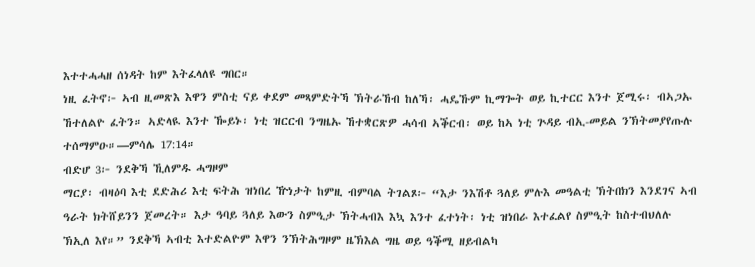እተተሓሓዘ ሰነዳት ከም እትፈላለዩ ግበር።
ነዚ ፈትኖ፦ ኣብ ዚመጽእ እዋን ምስቲ ናይ ቀደም መጻምድትኻ ኽትራኸብ ከለኻ፡ ሓዴኹም ኪማጐት ወይ ኪተርር እንተ ጀሚሩ፡ ብኣጋኡ ኸተለልዮ ፈትን። ኣድላዪ እንተ ዀይኑ፡ ነቲ ዝርርብ ንግዜኡ ኸተቋርጽዎ ሓሳብ ኣቕርብ፡ ወይ ከኣ ነቲ ጕዳይ ብኢ-መይል ንኽትመያየጡሉ ተሰማምዑ።—ምሳሌ 17:14።
ብድሆ 3፦ ንደቅኻ ኺለምዱ ሓግዞም
ማርያ፡ ብዛዕባ እቲ ደድሕሪ እቲ ፍትሕ ዝነበረ ዅነታት ከምዚ ብምባል ትገልጾ፦ “እታ ንእሽቶ ጓለይ ምሉእ መዓልቲ ኽትበክን እንደገና ኣብ ዓራት ክትሸይንን ጀመረት። እታ ዓባይ ጓለይ እውን ስምዒታ ኽትሓብእ እኳ እንተ ፈተነት፡ ነቲ ዝነበራ እተፈልየ ስምዒት ከስተብህለሉ ኽኢለ እየ።” ንደቅኻ ኣብቲ እተድልዮም እዋን ንኽትሕግዞም ዜኽእል ግዜ ወይ ዓቕሚ ዘይብልካ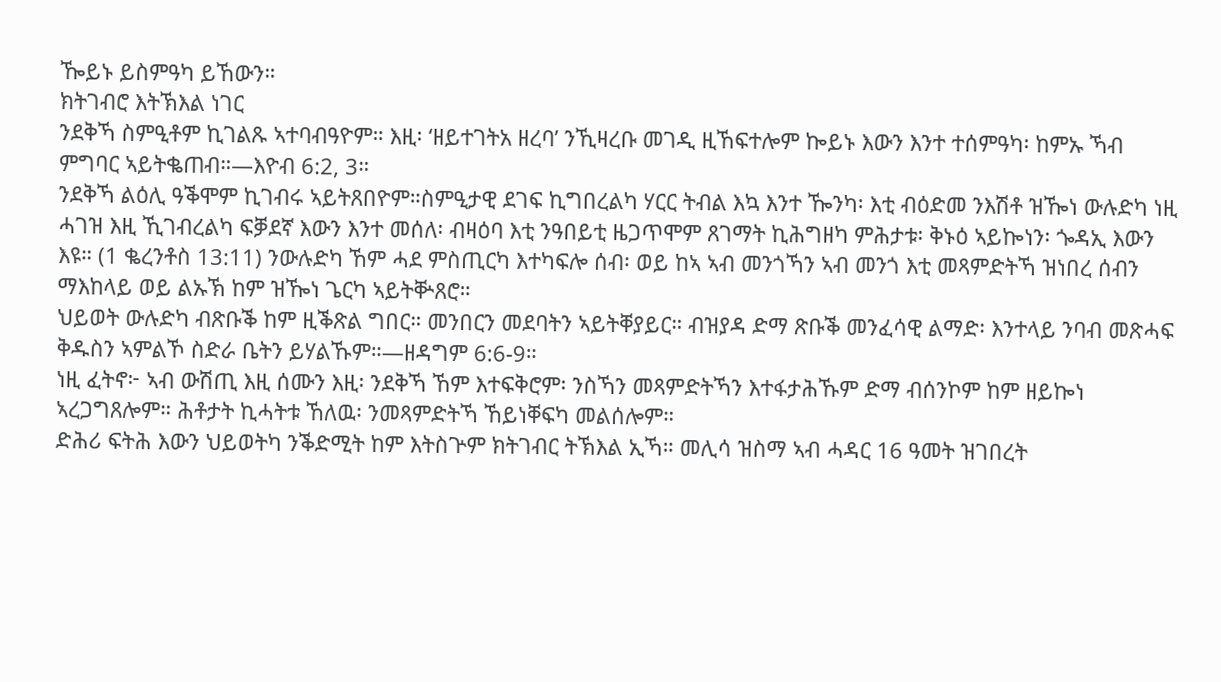ዀይኑ ይስምዓካ ይኸውን።
ክትገብሮ እትኽእል ነገር
ንደቅኻ ስምዒቶም ኪገልጹ ኣተባብዓዮም። እዚ፡ ‘ዘይተገትአ ዘረባ’ ንኺዛረቡ መገዲ ዚኸፍተሎም ኰይኑ እውን እንተ ተሰምዓካ፡ ከምኡ ኻብ ምግባር ኣይትቈጠብ።—እዮብ 6:2, 3።
ንደቅኻ ልዕሊ ዓቕሞም ኪገብሩ ኣይትጸበዮም።ስምዒታዊ ደገፍ ኪግበረልካ ሃርር ትብል እኳ እንተ ዀንካ፡ እቲ ብዕድመ ንእሽቶ ዝዀነ ውሉድካ ነዚ ሓገዝ እዚ ኺገብረልካ ፍቓደኛ እውን እንተ መሰለ፡ ብዛዕባ እቲ ንዓበይቲ ዜጋጥሞም ጸገማት ኪሕግዘካ ምሕታቱ፡ ቅኑዕ ኣይኰነን፡ ጐዳኢ እውን እዩ። (1 ቈረንቶስ 13:11) ንውሉድካ ኸም ሓደ ምስጢርካ እተካፍሎ ሰብ፡ ወይ ከኣ ኣብ መንጎኻን ኣብ መንጎ እቲ መጻምድትኻ ዝነበረ ሰብን ማእከላይ ወይ ልኡኽ ከም ዝዀነ ጌርካ ኣይትቝጸሮ።
ህይወት ውሉድካ ብጽቡቕ ከም ዚቕጽል ግበር። መንበርን መደባትን ኣይትቐያይር። ብዝያዳ ድማ ጽቡቕ መንፈሳዊ ልማድ፡ እንተላይ ንባብ መጽሓፍ ቅዱስን ኣምልኾ ስድራ ቤትን ይሃልኹም።—ዘዳግም 6:6-9።
ነዚ ፈትኖ፦ ኣብ ውሽጢ እዚ ሰሙን እዚ፡ ንደቅኻ ኸም እተፍቅሮም፡ ንስኻን መጻምድትኻን እተፋታሕኹም ድማ ብሰንኮም ከም ዘይኰነ ኣረጋግጸሎም። ሕቶታት ኪሓትቱ ኸለዉ፡ ንመጻምድትኻ ኸይነቐፍካ መልሰሎም።
ድሕሪ ፍትሕ እውን ህይወትካ ንቕድሚት ከም እትስጕም ክትገብር ትኽእል ኢኻ። መሊሳ ዝስማ ኣብ ሓዳር 16 ዓመት ዝገበረት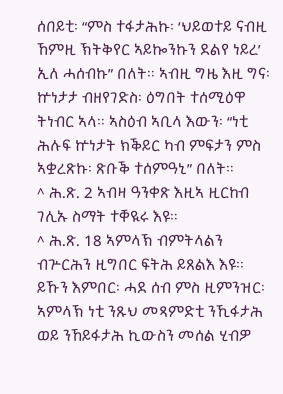ሰበይቲ፡ “ምስ ተፋታሕኩ፡ ‘ህይወተይ ናብዚ ኸምዚ ኽትቅየር ኣይኰንኩን ደልየ ነይረ’ ኢለ ሓሰብኩ” በለት። ኣብዚ ግዜ እዚ ግና፡ ኵነታታ ብዘየገድስ፡ ዕግበት ተሰሚዕዋ ትነብር ኣላ። ኣስዕብ ኣቢላ እውን፡ “ነቲ ሕሉፍ ኵነታት ክቕይር ካብ ምፍታን ምስ ኣቋረጽኩ፡ ጽቡቕ ተሰምዓኒ” በለት።
^ ሕ.ጽ. 2 ኣብዛ ዓንቀጽ እዚኣ ዚርከብ ገሊኡ ስማት ተቐዪሩ እዩ።
^ ሕ.ጽ. 18 ኣምላኽ ብምትላልን ብጕርሕን ዚግበር ፍትሕ ይጸልእ እዩ። ይኹን እምበር፡ ሓደ ሰብ ምስ ዚምንዝር፡ ኣምላኽ ነቲ ንጹህ መጻምድቲ ንኺፋታሕ ወይ ንኸይፋታሕ ኪውስን መሰል ሂብዎ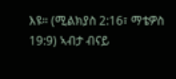እዩ። (ሚልክያስ 2:16፣ ማቴዎስ 19:9) ኣብታ ብናይ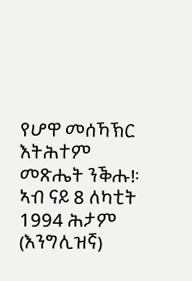የሆዋ መሰኻኽር እትሕተም መጽሔት ንቕሑ!፡ ኣብ ናይ 8 ለካቲት 1994 ሕታም (እንግሊዝኛ)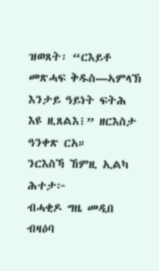ዝወጸት፡ “ርእይቶ መጽሓፍ ቅዱስ—ኣምላኽ እንታይ ዓይነት ፍትሕ እዩ ዚጸልእ፧” ዘርእስታ ዓንቀጽ ርአ።
ንርእስኻ ኸምዚ ኢልካ ሕተታ፦
ብሓቂዶ ግዜ መዲበ ብዛዕባ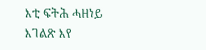እቲ ፍትሕ ሓዘነይ እገልጽ እየ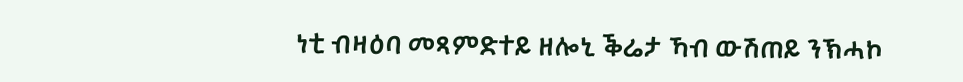ነቲ ብዛዕባ መጻምድተይ ዘሎኒ ቕሬታ ኻብ ውሽጠይ ንኽሓኮ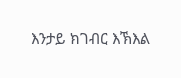እንታይ ክገብር እኽእል